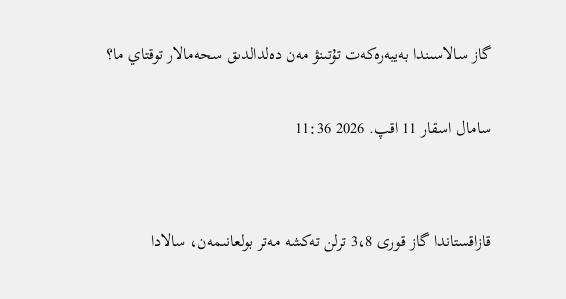گاز سالاسىندا بەيبەرەكەت تۇتىنۋ مەن دەلدالدىق سحەمالار توقتاي ما؟

سامال اسقار 11 اقپ. 2026 11:36


قازاقستاندا گاز قورى 3،8 ترلن تەكشە مەتر بولعانىمەن، سالادا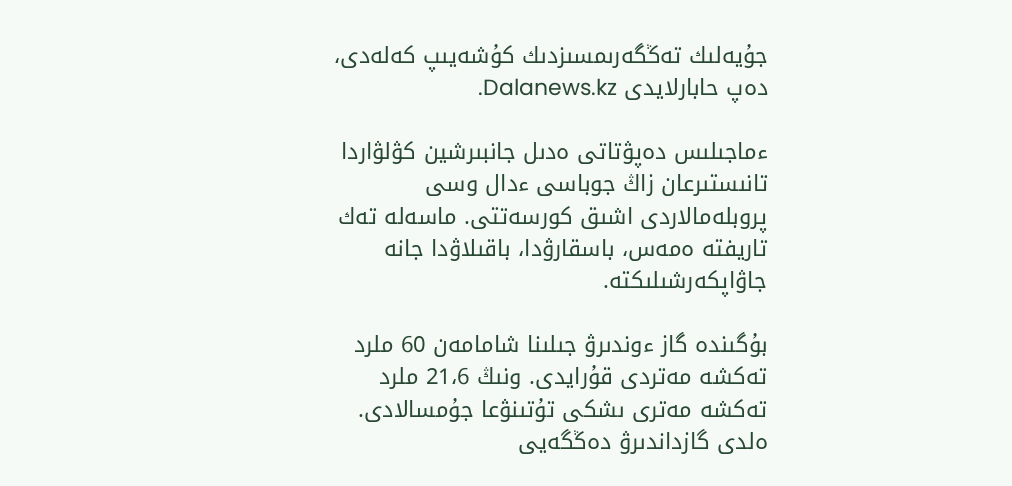جۇيەلىك تەڭگەرىمسىزدىك كۇشەيىپ كەلەدى، دەپ حابارلايدى Dalanews.kz.

ءماجىلىس دەپۋتاتى ەدىل جانبىرشين كۋلۋاردا تانىستىرعان زاڭ جوباسى ءدال وسى پروبلەمالاردى اشىق كورسەتتى. ماسەلە تەك تاريفتە ەمەس، باسقارۋدا، باقىلاۋدا جانە جاۋاپكەرشىلىكتە.

بۇگىندە گاز ءوندىرۋ جىلىنا شامامەن 60 ملرد تەكشە مەتردى قۇرايدى. ونىڭ 21،6 ملرد تەكشە مەترى ىشكى تۇتىنۋعا جۇمسالادى. ەلدى گازداندىرۋ دەڭگەيى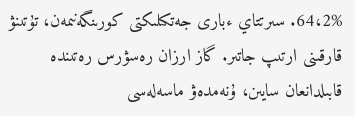64،2%. سىرتتاي ءبارى جەتكىلىكتى كورىنگەنىمەن، تۇتىنۋ قارقىنى ارتىپ جاتىر. گاز ارزان رەسۋرس رەتىندە قابىلدانعان سايىن، ۇنەمدەۋ ماسەلەسى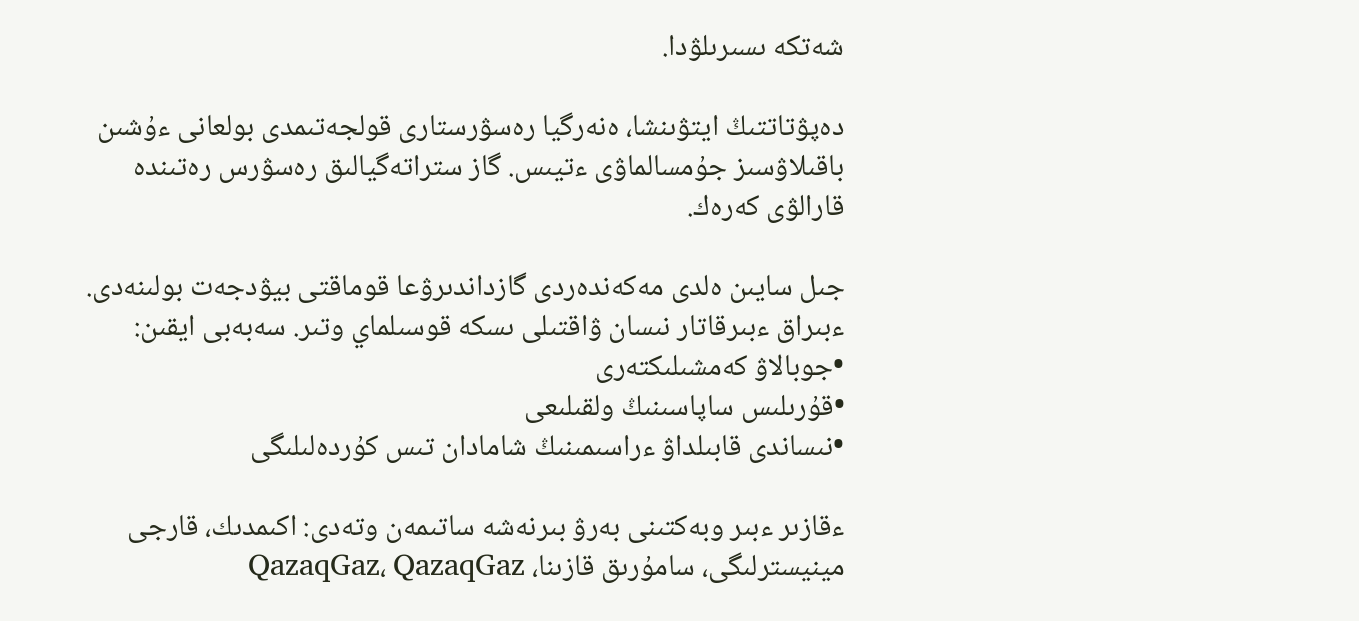شەتكە ىسىرىلۋدا.

دەپۋتاتتىڭ ايتۋىنشا، ەنەرگيا رەسۋرستارى قولجەتىمدى بولعانى ءۇشىن باقىلاۋسىز جۇمسالماۋى ءتيىس. گاز ستراتەگيالىق رەسۋرس رەتىندە قارالۋى كەرەك.

جىل سايىن ەلدى مەكەندەردى گازداندىرۋعا قوماقتى بيۋدجەت بولىنەدى. ءبىراق ءبىرقاتار نىسان ۋاقتىلى ىسكە قوسىلماي وتىر. سەبەبى ايقىن:
•جوبالاۋ كەمشىلىكتەرى
•قۇرىلىس ساپاسىنىڭ ولقىلىعى
•نىساندى قابىلداۋ ءراسىمىنىڭ شامادان تىس كۇردەلىلىگى

ءقازىر ءبىر وبەكتىنى بەرۋ بىرنەشە ساتىمەن وتەدى: اكىمدىك، قارجى مينيسترلىگى، سامۇرىق قازىنا، QazaqGaz، QazaqGaz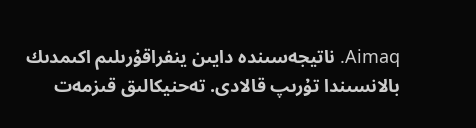Aimaq. ناتيجەسىندە دايىن ينفراقۇرىلىم اكىمدىك بالانسىندا تۇرىپ قالادى. تەحنيكالىق قىزمەت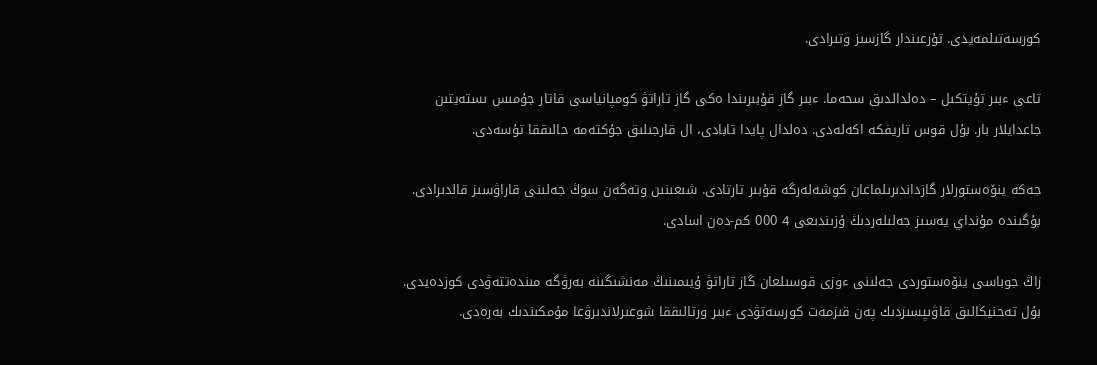كورسەتىلمەيدى. تۇرعىندار گازسىز وتىرادى.

تاعى ءبىر تۇيتكىل – دەلدالدىق سحەما. ءبىر گاز قۇبىرىندا ەكى گاز تاراتۋ كومپانياسى قاتار جۇمىس ىستەيتىن جاعدايلار بار. بۇل قوس تاريفكە اكەلەدى. دەلدال پايدا تابادى، ال قارجىلىق جۇكتەمە حالىققا تۇسەدى.

جەكە ينۆەستورلار گازداندىرىلماعان كوشەلەرگە قۇبىر تارتادى. شىعىنىن وتەگەن سوڭ جەلىنى قاراۋسىز قالدىرادى. بۇگىندە مۇنداي يەسىز جەلىلەردىڭ ۇزىندىعى 4 000 كم-دەن اسادى.

زاڭ جوباسى ينۆەستوردى جەلىنى ءوزى قوسىلعان گاز تاراتۋ ۇيىمىنىڭ مەنشىگىنە بەرۋگە مىندەتتەۋدى كوزدەيدى. بۇل تەحنيكالىق قاۋىپسىزدىك پەن قىزمەت كورسەتۋدى ءبىر ورتالىققا شوعىرلاندىرۋعا مۇمكىندىك بەرەدى.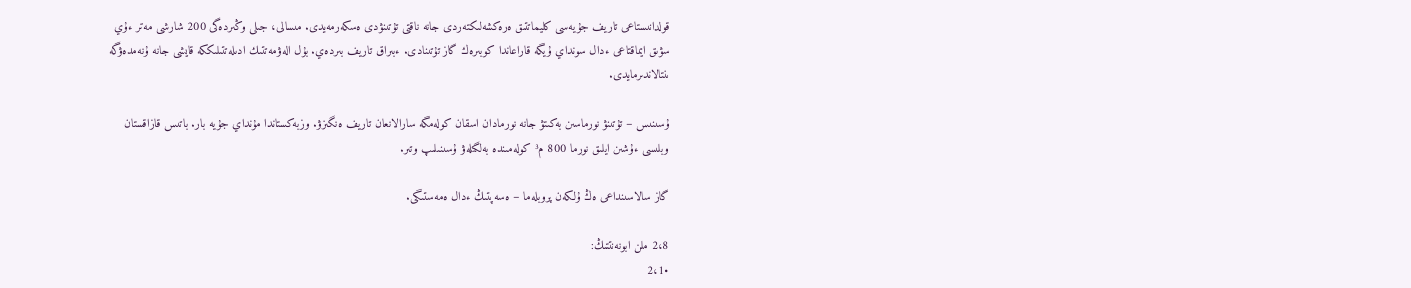قولدانىستاعى تاريف جۇيەسى كليماتتىق ەرەكشەلىكتەردى جانە ناقتى تۇتىنۋدى ەسكەرمەيدى. مىسالى، جىلى وڭىردەگى 200 شارشى مەتر ءۇي سۋىق ايماقتاعى ءدال سونداي ۇيگە قاراعاندا كوبىرەك گاز تۇتىنادى. ءبىراق تاريف بىردەي. بۇل الەۋمەتتىك ادىلەتتىلىككە قايشى جانە ۇنەمدەۋگە ىنتالاندىرمايدى.

ۇسىنىس – تۇتىنۋ نورماسىن بەكىتۋ جانە نورمادان اسقان كولەمگە سارالانعان تاريف ەنگىزۋ. وزبەكستاندا مۇنداي جۇيە بار. باتىس قازاقستان وبلىسى ءۇشىن ايلىق نورما 800 م³ كولەمىندە بەلگىلەۋ ۇسىنىلىپ وتىر.

گاز سالاسىنداعى ەڭ ۇلكەن پروبلەما – ەسەپتىڭ ءدال ەمەستىگى.

2،8 ملن ابونەنتتىڭ:
•2،1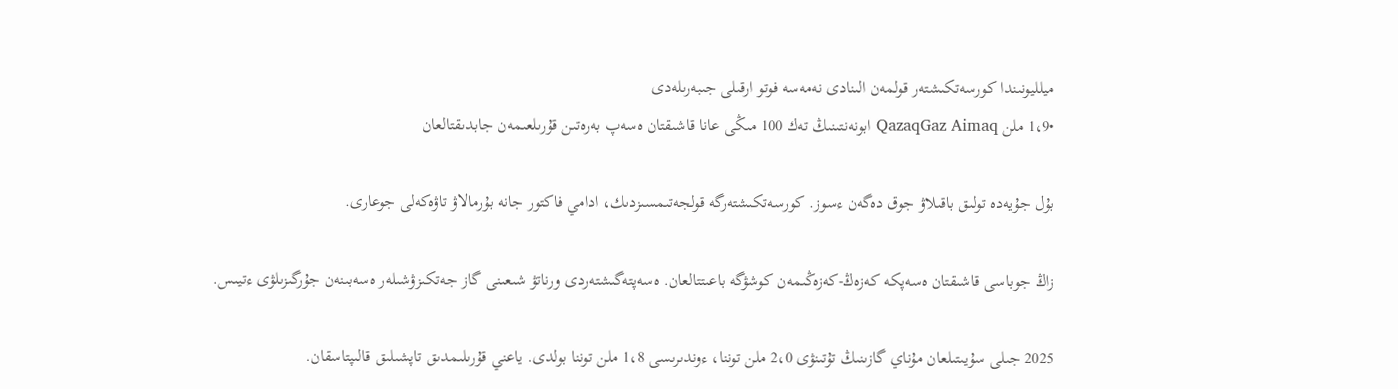ميلليونىندا كورسەتكىشتەر قولمەن الىنادى نەمەسە فوتو ارقىلى جىبەرىلەدى
•1،9 ملن QazaqGaz Aimaq ابونەنتىنىڭ تەك 100 مىڭى عانا قاشىقتان ەسەپ بەرەتىن قۇرىلعىمەن جابدىقتالعان

بۇل جۇيەدە تولىق باقىلاۋ جوق دەگەن ءسوز. كورسەتكىشتەرگە قولجەتىمسىزدىك، ادامي فاكتور جانە بۇرمالاۋ تاۋەكەلى جوعارى.

زاڭ جوباسى قاشىقتان ەسەپكە كەزەڭ-كەزەڭىمەن كوشۋگە باعىتتالعان. ەسەپتەگىشتەردى ورناتۋ شىعىنى گاز جەتكىزۋشىلەر ەسەبىنەن جۇرگىزىلۋى ءتيىس.

2025 جىلى سۇيىتىلعان مۇناي گازىنىڭ تۇتىنۋى 2،0 ملن توننا، ءوندىرىسى 1،8 ملن توننا بولدى. ياعني قۇرىلىمدىق تاپشىلىق قالىپتاسقان.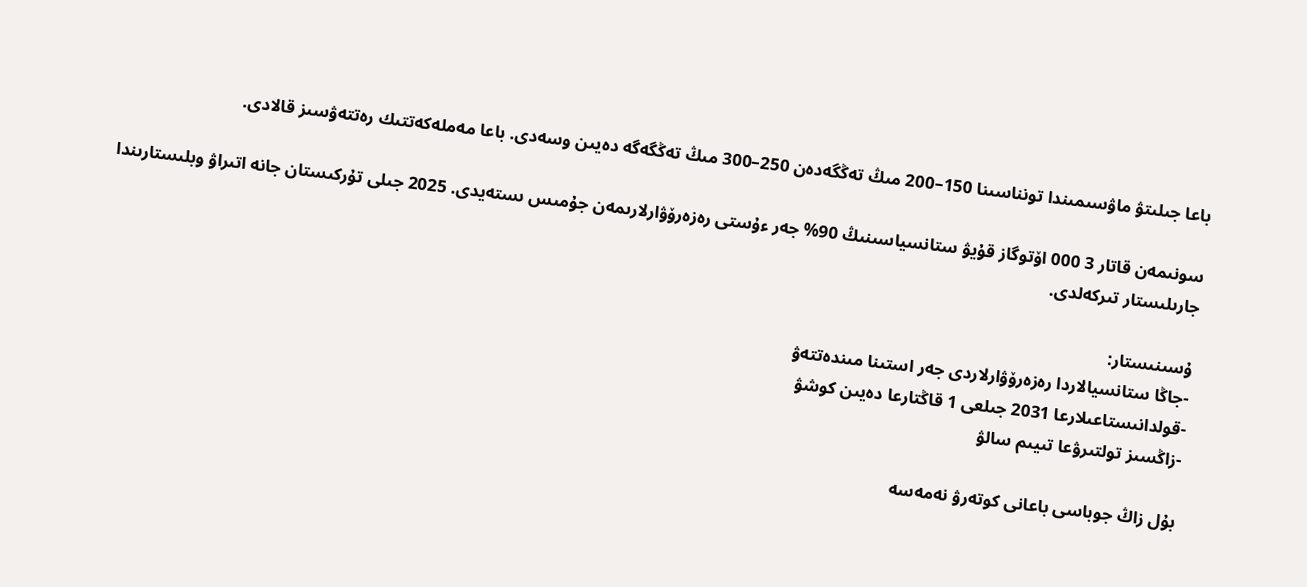باعا جىلىتۋ ماۋسىمىندا تونناسىنا 150–200 مىڭ تەڭگەدەن 250–300 مىڭ تەڭگەگە دەيىن وسەدى. باعا مەملەكەتتىك رەتتەۋسىز قالادى.

سونىمەن قاتار 3 000 اۆتوگاز قۇيۋ ستانسياسىنىڭ 90% جەر ءۇستى رەزەرۆۋارلارىمەن جۇمىس ىستەيدى. 2025 جىلى تۇركىستان جانە اتىراۋ وبلىستارىندا جارىلىستار تىركەلدى.

ۇسىنىستار:
-جاڭا ستانسيالاردا رەزەرۆۋارلاردى جەر استىنا مىندەتتەۋ
-قولدانىستاعىلارعا 2031 جىلعى 1 قاڭتارعا دەيىن كوشۋ
-زاڭسىز تولتىرۋعا تىيىم سالۋ

بۇل زاڭ جوباسى باعانى كوتەرۋ نەمەسە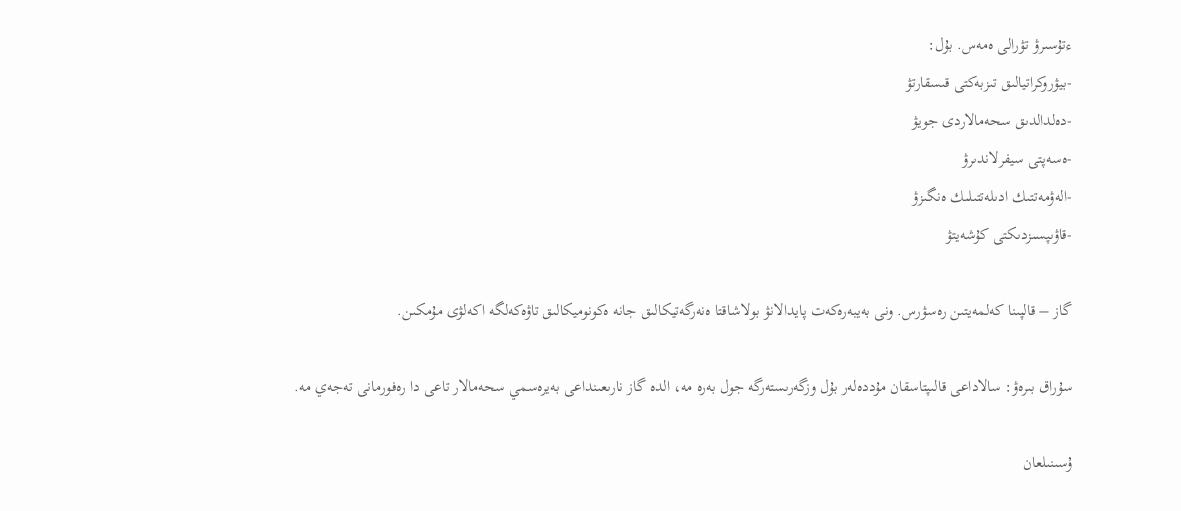ءتۇسىرۋ تۋرالى ەمەس. بۇل:
-بيۋروكراتيالىق تىزبەكتى قىسقارتۋ
-دەلدالدىق سحەمالاردى جويۋ
-ەسەپتى سيفرلاندىرۋ
-الەۋمەتتىك ادىلەتتىلىك ەنگىزۋ
-قاۋىپسىزدىكتى كۇشەيتۋ

گاز – قالپىنا كەلمەيتىن رەسۋرس. ونى بەيبەرەكەت پايدالانۋ بولاشاقتا ەنەرگەتيكالىق جانە ەكونوميكالىق تاۋەكەلگە اكەلۋى مۇمكىن.

سۇراق بىرەۋ: سالاداعى قالىپتاسقان مۇددەلەر بۇل وزگەرىستەرگە جول بەرە مە، الدە گاز نارىعىنداعى بەيرەسمي سحەمالار تاعى دا رەفورمانى تەجەي مە.

ۇسىنىلعان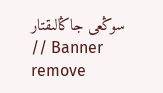سوڭعى جاڭالىقتار
// Banner remove